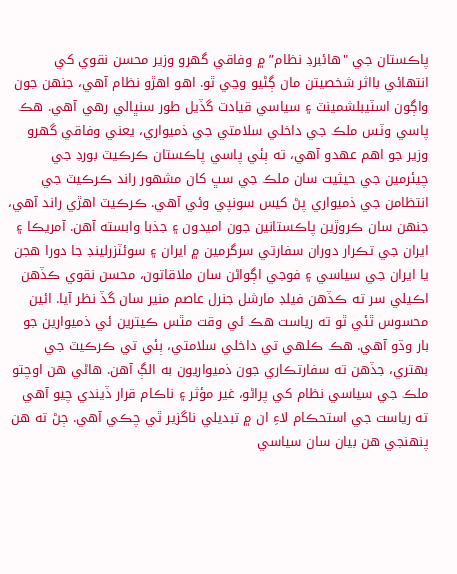پاڪستان جي "هائبرڊ نظام” ۾ وفاقي گهرو وزير محسن نقوي کي انتهائي بااثر شخصيتن مان ڳڻيو وڃي ٿو. اهو اهڙو نظام آهي، جنهن جون واڳون اسٽيبلشمينٽ ۽ سياسي قيادت گڏيل طور سنڀالي رهي آهي. هڪ پاسي وٽس ملڪ جي داخلي سلامتي جي ذميواري، يعني وفاقي گهرو وزير جو اهم عهدو آهي، ته ٻئي پاسي پاڪستان ڪرڪيٽ بورڊ جي چيئرمين جي حيثيت سان ملڪ جي سڀ کان مشهور راند ڪرڪيٽ جي انتظامن جي ذميواري پڻ کيس سونپي وئي آهي. ڪرڪيٽ اهڙي راند آهي، جنهن سان ڪروڙين پاڪستانين جون اميدون ۽ جذبا وابسته آهن. آمريڪا ۽ ايران جي تڪرار دوران سفارتي سرگرمين ۾ ايران ۽ سوئٽزرلينڊ جا دورا هجن يا ايران جي سياسي ۽ فوجي اڳواڻن سان ملاقاتون، محسن نقوي ڪڏهن اڪيلي سر ته ڪڏهن فيلڊ مارشل جنرل عاصم منير سان گڏ نظر آيا. ائين محسوس ٿئي ٿو ته رياست هڪ ئي وقت مٿس ڪيترين ئي ذميوارين جو بار وڌو آهي. هڪ ڪلهي تي داخلي سلامتي، ٻئي تي ڪرڪيٽ جي بهتري، جڏهن ته سفارتڪاري جون ذميواريون به الڳ آهن. هاڻي هن اوچتو ملڪ جي سياسي نظام کي پراڻو، غير مؤثر ۽ ناڪام قرار ڏيندي چيو آهي ته رياست جي استحڪام لاءِ ان ۾ تبديلي ناگزير ٿي چڪي آهي. ڄڻ ته هن پنهنجي هن بيان سان سياسي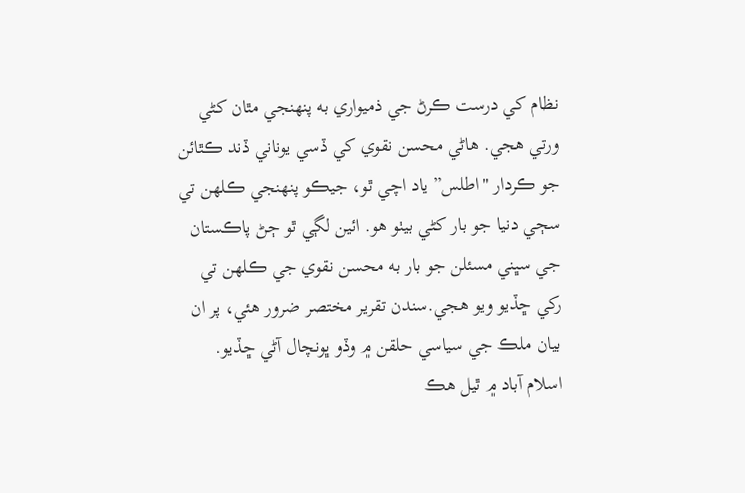نظام کي درست ڪرڻ جي ذميواري به پنهنجي مٿان کڻي ورتي هجي. هاڻي محسن نقوي کي ڏسي يوناني ڏند ڪٿائن جو ڪردار "اطلس” ياد اچي ٿو، جيڪو پنهنجي ڪلهن تي سڄي دنيا جو بار کڻي بيٺو هو. ائين لڳي ٿو ڄڻ پاڪستان جي سڀني مسئلن جو بار به محسن نقوي جي ڪلهن تي رکي ڇڏيو ويو هجي.سندن تقرير مختصر ضرور هئي، پر ان بيان ملڪ جي سياسي حلقن ۾ وڏو ڀونچال آڻي ڇڏيو.
اسلام آباد ۾ ٿيل هڪ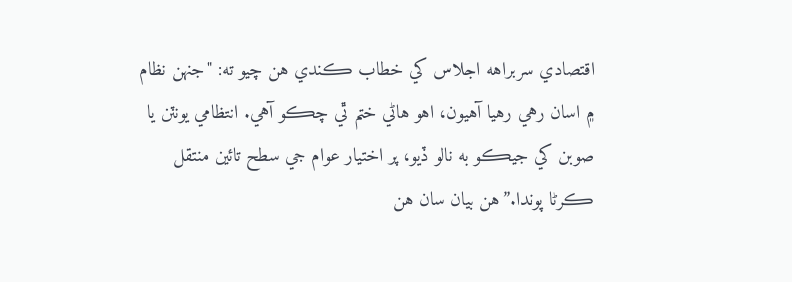اقتصادي سربراهه اجلاس کي خطاب ڪندي هن چيو ته: "جنهن نظام ۾ اسان رهي رهيا آهيون، اهو هاڻي ختم ٿي چڪو آهي. انتظامي يونٽن يا صوبن کي جيڪو به نالو ڏيو، پر اختيار عوام جي سطح تائين منتقل ڪرڻا پوندا.”هن بيان سان هن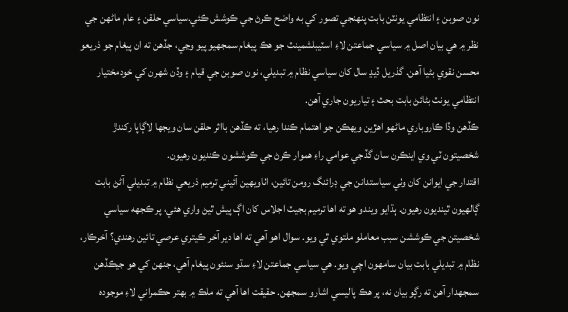نون صوبن ۽ انتظامي يونٽن بابت پنهنجي تصور کي به واضح ڪرڻ جي ڪوشش ڪئي.سياسي حلقن ۽ عام ماڻهن جي نظر ۾ هي بيان اصل ۾ سياسي جماعتن لاءِ اسٽيبلشمينٽ جو هڪ پيغام سمجهيو پيو وڃي، جڏهن ته ان پيغام جو ذريعو محسن نقوي بڻيا آهن. گذريل ڏيڍ سال کان سياسي نظام ۾ تبديلي، نون صوبن جي قيام ۽ وڏن شهرن کي خودمختيار انتظامي يونٽ بڻائڻ بابت بحث ۽ تياريون جاري آهن.
ڪڏهن وڏا ڪاروباري ماڻهو اهڙين ويهڪن جو اهتمام ڪندا رهيا، ته ڪڏهن بااثر حلقن سان ويجها لاڳاپا رکندڙ شخصيتون ٽي وي اينڪرن سان گڏجي عوامي راءِ هموار ڪرڻ جي ڪوششون ڪنديون رهيون.
اقتدار جي ايوانن کان وٺي سياستدانن جي ڊرائنگ رومن تائين، اٺاويهين آئيني ترميم ذريعي نظام ۾ تبديلي آڻڻ بابت ڳالهيون ٿينديون رهيون. ٻڌايو ويندو هو ته اها ترميم بجيٽ اجلاس کان اڳ پيش ٿيڻ واري هئي، پر ڪجهه سياسي شخصيتن جي ڪوششن سبب معاملو ملتوي ٿي ويو. سوال اهو آهي ته اها دير آخر ڪيتري عرصي تائين رهندي؟ آخرڪار، نظام ۾ تبديلي بابت بيان سامهون اچي ويو. هي سياسي جماعتن لاءِ سڌو سنئون پيغام آهي، جنهن کي هو جيڪڏهن سمجهدار آهن ته رڳو بيان نه، پر هڪ پاليسي اشارو سمجهن. حقيقت اها آهي ته ملڪ ۾ بهتر حڪمراني لاءِ موجوده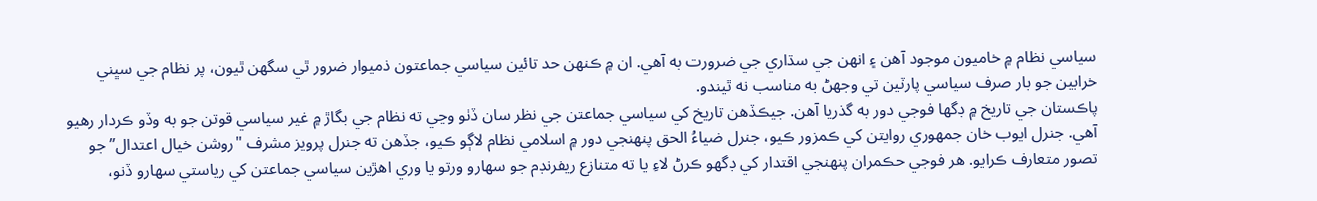سياسي نظام ۾ خاميون موجود آهن ۽ انهن جي سڌاري جي ضرورت به آهي. ان ۾ ڪنهن حد تائين سياسي جماعتون ذميوار ضرور ٿي سگهن ٿيون، پر نظام جي سڀني خرابين جو بار صرف سياسي پارٽين تي وجهڻ به مناسب نه ٿيندو.
پاڪستان جي تاريخ ۾ ڊگها فوجي دور به گذريا آهن. جيڪڏهن تاريخ کي سياسي جماعتن جي نظر سان ڏٺو وڃي ته نظام جي بگاڙ ۾ غير سياسي قوتن جو به وڏو ڪردار رهيو آهي. جنرل ايوب خان جمهوري روايتن کي ڪمزور ڪيو، جنرل ضياءُ الحق پنهنجي دور ۾ اسلامي نظام لاڳو ڪيو، جڏهن ته جنرل پرويز مشرف "روشن خيال اعتدال” جو تصور متعارف ڪرايو. هر فوجي حڪمران پنهنجي اقتدار کي ڊگهو ڪرڻ لاءِ يا ته متنازع ريفرنڊم جو سهارو ورتو يا وري اهڙين سياسي جماعتن کي رياستي سهارو ڏنو،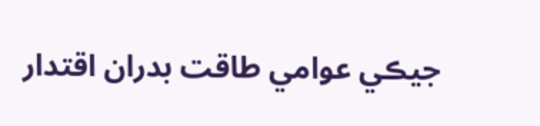جيڪي عوامي طاقت بدران اقتدار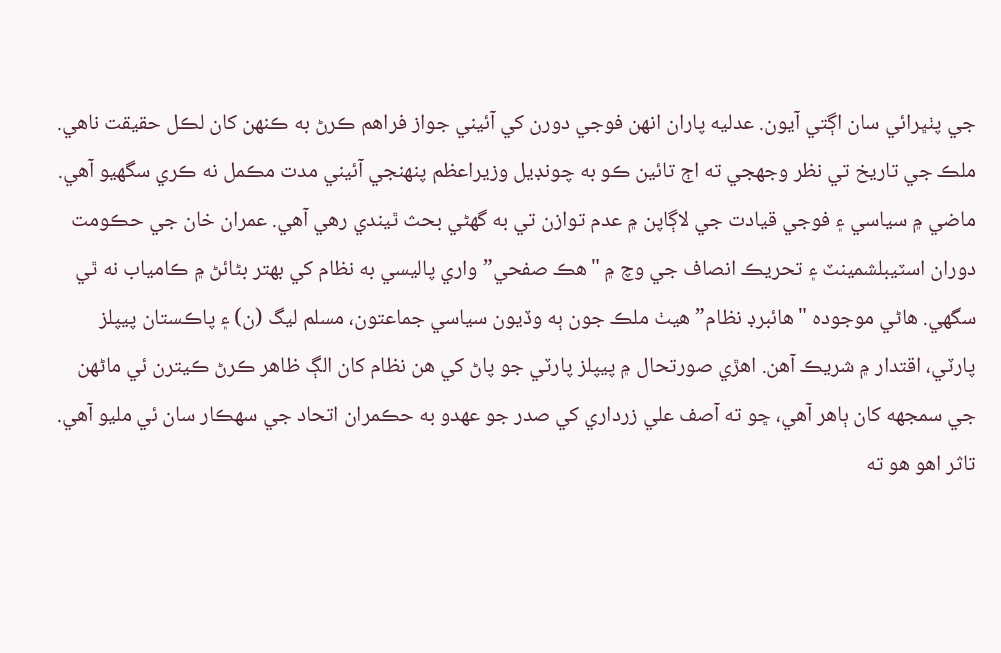جي پٺڀرائي سان اڳتي آيون. عدليه پاران انهن فوجي دورن کي آئيني جواز فراهم ڪرڻ به ڪنهن کان لڪل حقيقت ناهي. ملڪ جي تاريخ تي نظر وجهجي ته اڄ تائين ڪو به چونڊيل وزيراعظم پنهنجي آئيني مدت مڪمل نه ڪري سگهيو آهي. ماضي ۾ سياسي ۽ فوجي قيادت جي لاڳاپن ۾ عدم توازن تي به گهڻي بحث ٿيندي رهي آهي. عمران خان جي حڪومت دوران اسٽيبلشمينٽ ۽ تحريڪ انصاف جي وچ ۾ "هڪ صفحي” واري پاليسي به نظام کي بهتر بڻائڻ ۾ ڪامياب نه ٿي سگهي. هاڻي موجوده "هائبرڊ نظام” هيٺ ملڪ جون ٻه وڏيون سياسي جماعتون، مسلم ليگ (ن) ۽ پاڪستان پيپلز پارٽي، اقتدار ۾ شريڪ آهن. اهڙي صورتحال ۾ پيپلز پارٽي جو پاڻ کي هن نظام کان الڳ ظاهر ڪرڻ ڪيترن ئي ماڻهن جي سمجهه کان ٻاهر آهي، ڇو ته آصف علي زرداري کي صدر جو عهدو به حڪمران اتحاد جي سهڪار سان ئي مليو آهي.
تاثر اهو هو ته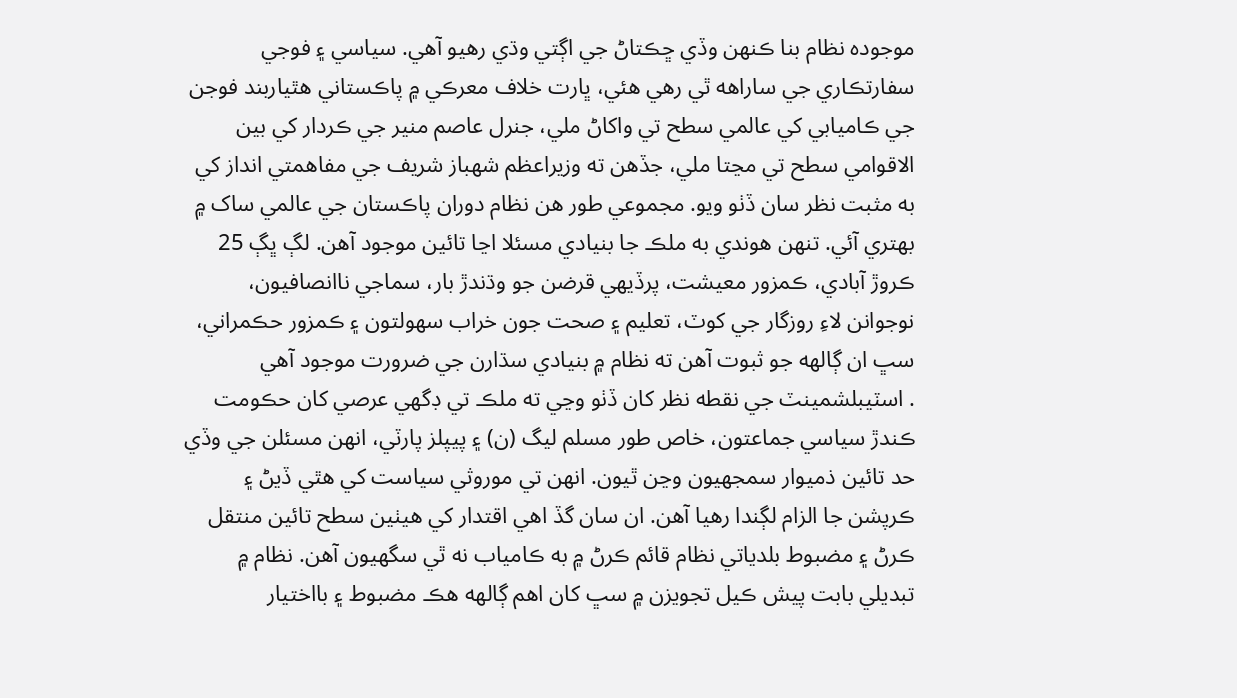موجوده نظام بنا ڪنهن وڏي ڇڪتاڻ جي اڳتي وڌي رهيو آهي. سياسي ۽ فوجي سفارتڪاري جي ساراهه ٿي رهي هئي، ڀارت خلاف معرڪي ۾ پاڪستاني هٿياربند فوجن جي ڪاميابي کي عالمي سطح تي واکاڻ ملي، جنرل عاصم منير جي ڪردار کي بين الاقوامي سطح تي مڃتا ملي، جڏهن ته وزيراعظم شهباز شريف جي مفاهمتي انداز کي به مثبت نظر سان ڏٺو ويو. مجموعي طور هن نظام دوران پاڪستان جي عالمي ساک ۾ بهتري آئي. تنهن هوندي به ملڪ جا بنيادي مسئلا اڃا تائين موجود آهن. لڳ ڀڳ 25 ڪروڙ آبادي، ڪمزور معيشت، پرڏيهي قرضن جو وڌندڙ بار، سماجي ناانصافيون، نوجوانن لاءِ روزگار جي کوٽ، تعليم ۽ صحت جون خراب سهولتون ۽ ڪمزور حڪمراني، سڀ ان ڳالهه جو ثبوت آهن ته نظام ۾ بنيادي سڌارن جي ضرورت موجود آهي
. اسٽيبلشمينٽ جي نقطه نظر کان ڏٺو وڃي ته ملڪ تي ڊگهي عرصي کان حڪومت ڪندڙ سياسي جماعتون، خاص طور مسلم ليگ (ن) ۽ پيپلز پارٽي، انهن مسئلن جي وڏي حد تائين ذميوار سمجهيون وڃن ٿيون. انهن تي موروثي سياست کي هٿي ڏيڻ ۽ ڪرپشن جا الزام لڳندا رهيا آهن. ان سان گڏ اهي اقتدار کي هيٺين سطح تائين منتقل ڪرڻ ۽ مضبوط بلدياتي نظام قائم ڪرڻ ۾ به ڪامياب نه ٿي سگهيون آهن. نظام ۾ تبديلي بابت پيش ڪيل تجويزن ۾ سڀ کان اهم ڳالهه هڪ مضبوط ۽ بااختيار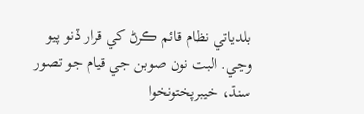بلدياتي نظام قائم ڪرڻ کي قرار ڏنو پيو وڃي. البت نون صوبن جي قيام جو تصور سنڌ، خيبرپختونخوا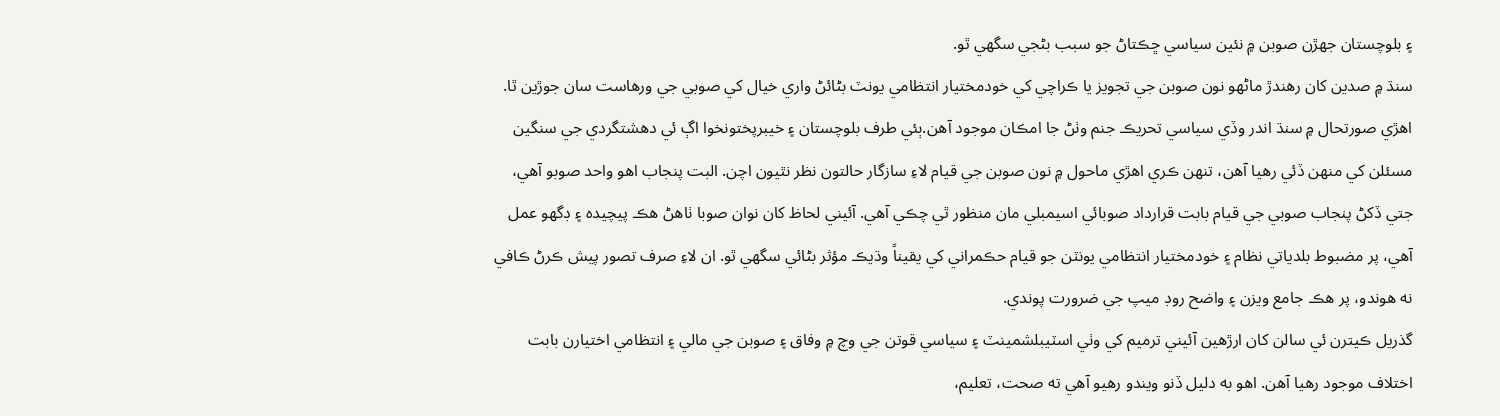۽ بلوچستان جهڙن صوبن ۾ نئين سياسي ڇڪتاڻ جو سبب بڻجي سگهي ٿو.
سنڌ ۾ صدين کان رهندڙ ماڻهو نون صوبن جي تجويز يا ڪراچي کي خودمختيار انتظامي يونٽ بڻائڻ واري خيال کي صوبي جي ورهاست سان جوڙين ٿا. اهڙي صورتحال ۾ سنڌ اندر وڏي سياسي تحريڪ جنم وٺڻ جا امڪان موجود آهن.ٻئي طرف بلوچستان ۽ خيبرپختونخوا اڳ ئي دهشتگردي جي سنگين مسئلن کي منهن ڏئي رهيا آهن، تنهن ڪري اهڙي ماحول ۾ نون صوبن جي قيام لاءِ سازگار حالتون نظر نٿيون اچن. البت پنجاب اهو واحد صوبو آهي، جتي ڏکڻ پنجاب صوبي جي قيام بابت قرارداد صوبائي اسيمبلي مان منظور ٿي چڪي آهي. آئيني لحاظ کان نوان صوبا ٺاهڻ هڪ پيچيده ۽ ڊگهو عمل آهي، پر مضبوط بلدياتي نظام ۽ خودمختيار انتظامي يونٽن جو قيام حڪمراني کي يقيناً وڌيڪ مؤثر بڻائي سگهي ٿو. ان لاءِ صرف تصور پيش ڪرڻ ڪافي نه هوندو، پر هڪ جامع ويزن ۽ واضح روڊ ميپ جي ضرورت پوندي.
گذريل ڪيترن ئي سالن کان ارڙهين آئيني ترميم کي وٺي اسٽيبلشمينٽ ۽ سياسي قوتن جي وچ ۾ وفاق ۽ صوبن جي مالي ۽ انتظامي اختيارن بابت اختلاف موجود رهيا آهن. اهو به دليل ڏنو ويندو رهيو آهي ته صحت، تعليم،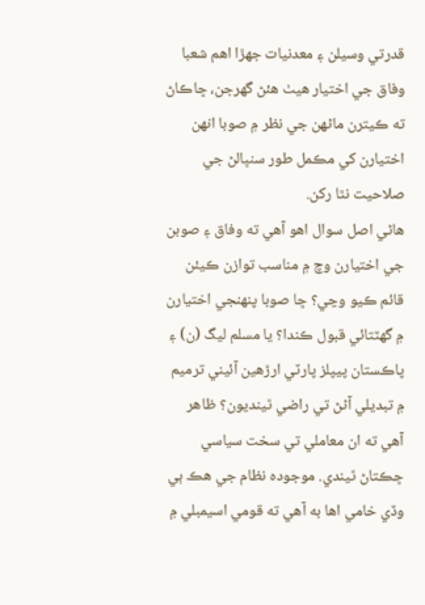قدرتي وسيلن ۽ معدنيات جهڙا اهم شعبا وفاق جي اختيار هيٺ هئڻ گهرجن، ڇاڪاڻ ته ڪيترن ماڻهن جي نظر ۾ صوبا انهن اختيارن کي مڪمل طور سنڀالڻ جي صلاحيت نٿا رکن.
هاڻي اصل سوال اهو آهي ته وفاق ۽ صوبن جي اختيارن وچ ۾ مناسب توازن ڪيئن قائم ڪيو وڃي؟ ڇا صوبا پنهنجي اختيارن ۾ گهٽتائي قبول ڪندا؟ يا مسلم ليگ (ن) ۽ پاڪستان پيپلز پارٽي ارڙهين آئيني ترميم ۾ تبديلي آڻڻ تي راضي ٿينديون؟ ظاهر آهي ته ان معاملي تي سخت سياسي ڇڪتاڻ ٿيندي. موجوده نظام جي هڪ ٻي وڏي خامي اها به آهي ته قومي اسيمبلي ۾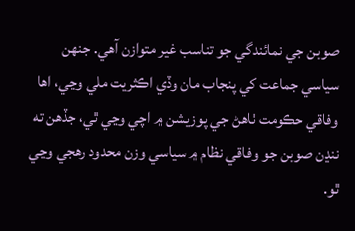صوبن جي نمائندگي جو تناسب غير متوازن آهي. جنهن سياسي جماعت کي پنجاب مان وڏي اڪثريت ملي وڃي، اها وفاقي حڪومت ٺاهڻ جي پوزيشن ۾ اچي وڃي ٿي، جڏهن ته ننڍن صوبن جو وفاقي نظام ۾ سياسي وزن محدود رهجي وڃي ٿو.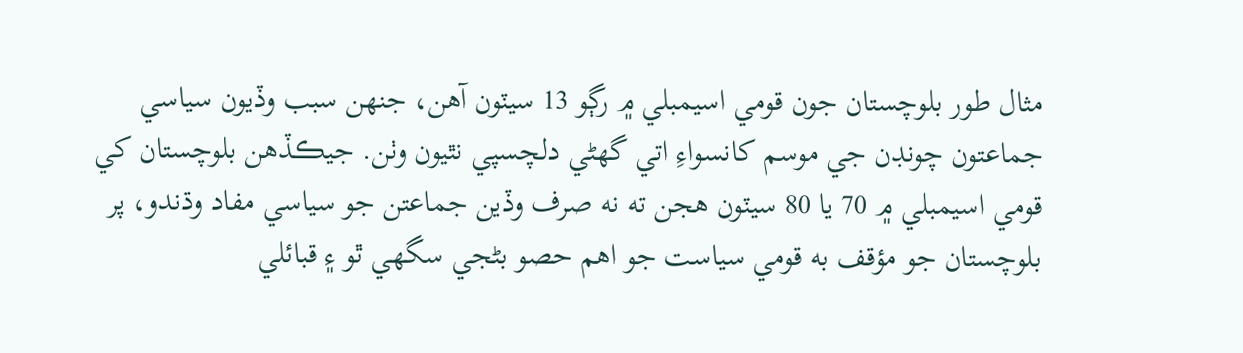مثال طور بلوچستان جون قومي اسيمبلي ۾ رڳو 13 سيٽون آهن، جنهن سبب وڏيون سياسي جماعتون چونڊن جي موسم کانسواءِ اتي گهڻي دلچسپي نٿيون وٺن. جيڪڏهن بلوچستان کي قومي اسيمبلي ۾ 70 يا 80 سيٽون هجن ته نه صرف وڏين جماعتن جو سياسي مفاد وڌندو، پر بلوچستان جو مؤقف به قومي سياست جو اهم حصو بڻجي سگهي ٿو ۽ قبائلي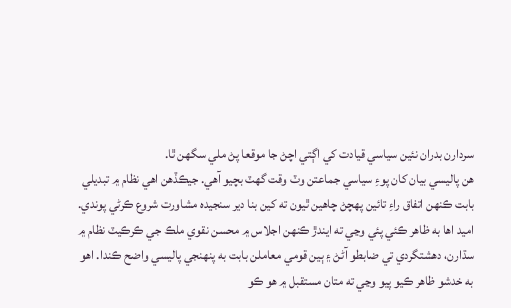سردارن بدران نئين سياسي قيادت کي اڳتي اچڻ جا موقعا پڻ ملي سگهن ٿا.
هن پاليسي بيان کان پوءِ سياسي جماعتن وٽ وقت گهٽ بچيو آهي. جيڪڏهن اهي نظام ۾ تبديلي بابت ڪنهن اتفاق راءِ تائين پهچڻ چاهين ٿيون ته کين بنا دير سنجيده مشاورت شروع ڪرڻي پوندي.
اميد اها به ظاهر ڪئي پئي وڃي ته ايندڙ ڪنهن اجلاس ۾ محسن نقوي ملڪ جي ڪرڪيٽ نظام ۾ سڌارن، دهشتگردي تي ضابطو آڻڻ ۽ ٻين قومي معاملن بابت به پنهنجي پاليسي واضح ڪندا. اهو به خدشو ظاهر ڪيو پيو وڃي ته متان مستقبل ۾ هو ڪو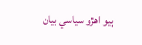ٻيو اهڙو سياسي بيان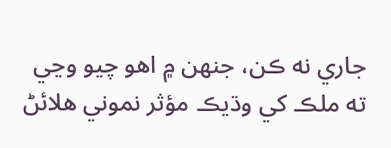جاري نه ڪن، جنهن ۾ اهو چيو وڃي ته ملڪ کي وڌيڪ مؤثر نموني هلائڻ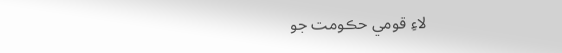لاءِ قومي حڪومت جو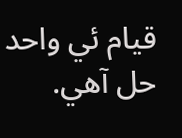قيام ئي واحد حل آهي.